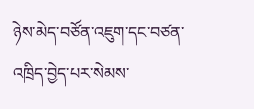ཉེས་མེད་བཙོན་འཇུག་དང་བཙན་འཁྲིད་བྱེད་པར་སེམས་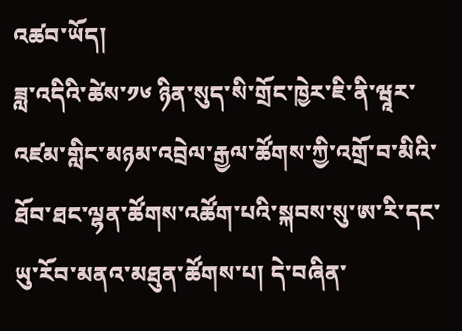འཚབ་ཡོད།
ཟླ་འདིའི་ཚེས་༡༦ ཉིན་སུད་སི་གྲོང་ཁྱེར་ཇི་ནི་ཝཱར་འཛམ་གླིང་མཉམ་འབྲེལ་རྒྱལ་ཚོགས་ཀྱི་འགྲོ་བ་མིའི་ཐོབ་ཐང་ལྷན་ཚོགས་འཚོག་པའི་སྐབས་སུ་ཨ་རི་དང་ཡུ་རོབ་མནའ་མཐུན་ཚོགས་པ། དེ་བཞིན་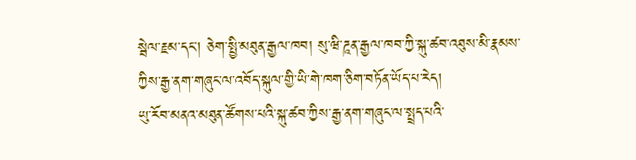སྦེལ་རྗམ་དང། ཅེག་སྤྱི་མཐུན་རྒྱལ་ཁབ། སུ་ཝི་ཌཱན་རྒྱལ་ཁབ་ཀྱི་སྐུ་ཚབ་འཐུས་མི་རྣམས་ཀྱིས་རྒྱ་ནག་གཞུང་ལ་འབོད་སྐུལ་གྱི་ཡི་གེ་ཁག་ཅིག་བཏོན་ཡོད་པ་རེད།
ཡུ་རོབ་མནའ་མཐུན་ཚོགས་པའི་སྐུ་ཚབ་ཀྱིས་རྒྱ་ནག་གཞུང་ལ་སྤྲད་པའི་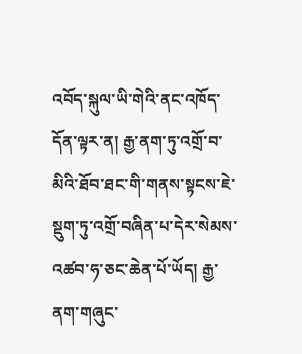འབོད་སྐུལ་ཡི་གེའི་ནང་འཁོད་དོན་ལྟར་ན། རྒྱ་ནག་ཏུ་འགྲོ་བ་མིའི་ཐོབ་ཐང་གི་གནས་སྟངས་ཇེ་སྡུག་ཏུ་འགྲོ་བཞིན་པ་དེར་སེམས་འཚབ་ཧ་ཅང་ཆེན་པོ་ཡོད། རྒྱ་ནག་གཞུང་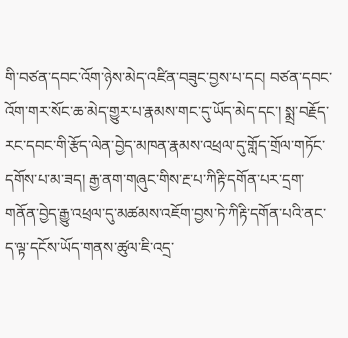གི་བཙན་དབང་འོག་ཉེས་མེད་འཛིན་བཟུང་བྱས་པ་དང། བཙན་དབང་འོག་གར་སོང་ཆ་མེད་གྱུར་པ་རྣམས་གང་དུ་ཡོད་མེད་དང་། སྨྲ་བརྗོད་རང་དབང་གི་རྩོད་ལེན་བྱེད་མཁན་རྣམས་འཕྲལ་དུ་གློད་གྲོལ་གཏོང་དགོས་པ་མ་ཟད། རྒྱ་ནག་གཞུང་གིས་རྔ་པ་ཀིརྟི་དགོན་པར་དྲག་གནོན་བྱེད་རྒྱུ་འཕྲལ་དུ་མཚམས་འཇོག་བྱས་ཏེ་ཀིརྟི་དགོན་པའི་ནང་ད་ལྟ་དངོས་ཡོད་གནས་ཚུལ་ཇི་འདྲ་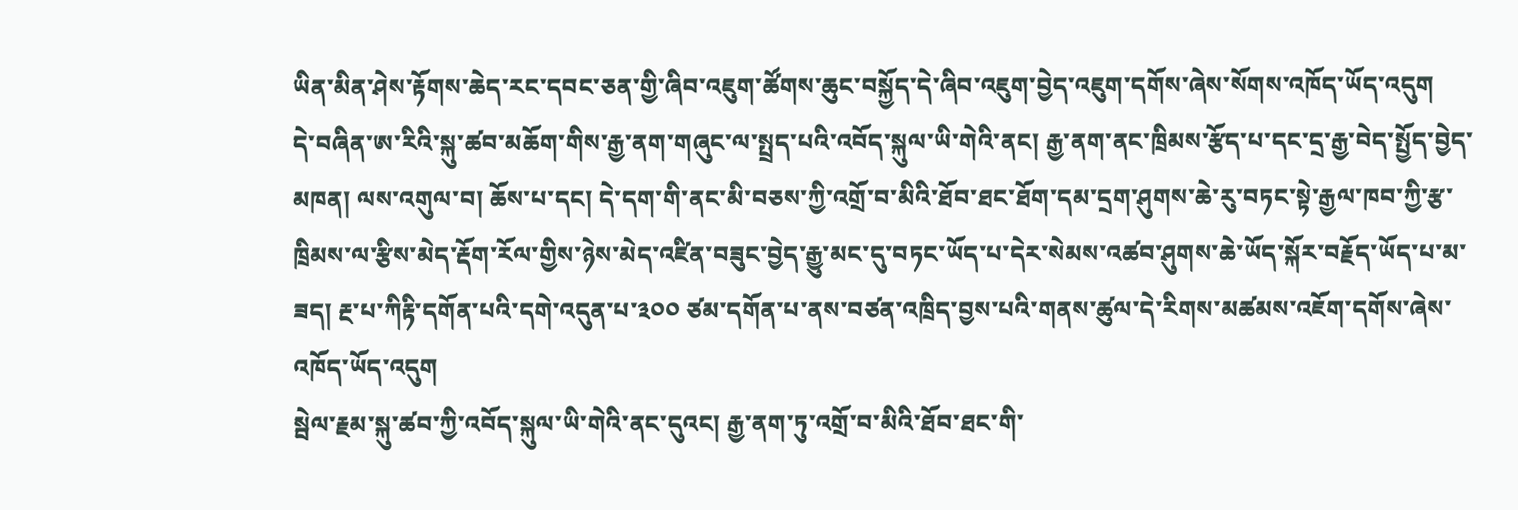ཡིན་མིན་ཤེས་རྟོགས་ཆེད་རང་དབང་ཅན་གྱི་ཞིབ་འཇུག་ཚོགས་ཆུང་བསྐྱོད་དེ་ཞིབ་འཇུག་བྱེད་འཇུག་དགོས་ཞེས་སོགས་འཁོད་ཡོད་འདུག
དེ་བཞིན་ཨ་རིའི་སྐུ་ཚབ་མཆོག་གིས་རྒྱ་ནག་གཞུང་ལ་སྤྲད་པའི་འབོད་སྐུལ་ཡི་གེའི་ནང། རྒྱ་ནག་ནང་ཁྲིམས་རྩོད་པ་དང་དྲ་རྒྱ་བེད་སྤྱོད་བྱེད་མཁན། ལས་འགུལ་བ། ཆོས་པ་དང། དེ་དག་གི་ནང་མི་བཅས་ཀྱི་འགྲོ་བ་མིའི་ཐོབ་ཐང་ཐོག་དམ་དྲག་ཤུགས་ཆེ་རུ་བཏང་སྟེ་རྒྱལ་ཁབ་ཀྱི་རྩ་ཁྲིམས་ལ་རྩིས་མེད་རྡོག་རོལ་གྱིས་ཉེས་མེད་འཛིན་བཟུང་བྱེད་རྒྱུ་མང་དུ་བཏང་ཡོད་པ་དེར་སེམས་འཚབ་ཤུགས་ཆེ་ཡོད་སྐོར་བརྗོད་ཡོད་པ་མ་ཟད། རྔ་པ་ཀིརྟི་དགོན་པའི་དགེ་འདུན་པ་༣༠༠ ཙམ་དགོན་པ་ནས་བཙན་འཁྲིད་བྱས་པའི་གནས་ཚུལ་དེ་རིགས་མཚམས་འཇོག་དགོས་ཞེས་འཁོད་ཡོད་འདུག
སྦེལ་རྗམ་སྐུ་ཚབ་ཀྱི་འབོད་སྐུལ་ཡི་གེའི་ནང་དུའང། རྒྱ་ནག་ཏུ་འགྲོ་བ་མིའི་ཐོབ་ཐང་གི་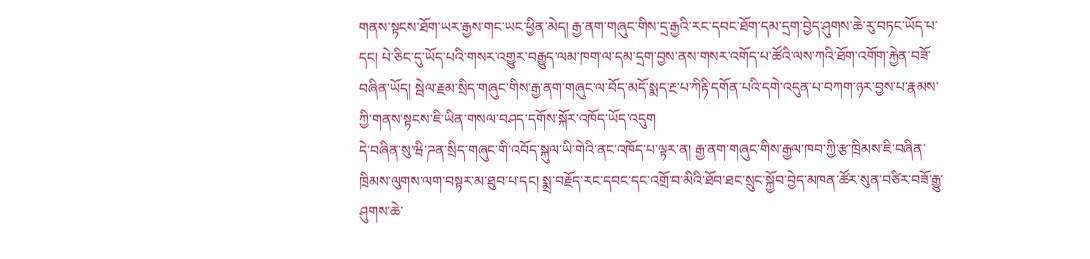གནས་སྟངས་ཐོག་ཡར་རྒྱས་གང་ཡང་ཕྱིན་མེད། རྒྱ་ནག་གཞུང་གིས་དྲ་རྒྱའི་རང་དབང་ཐོག་དམ་དྲག་བྱེད་ཤུགས་ཆེ་རུ་བཏང་ཡོད་པ་དང། པེ་ཅིང་དུ་ཡོད་པའི་གསར་འགྱུར་བརྒྱུད་ལམ་ཁག་ལ་དམ་དྲག་བྱས་ནས་གསར་འགོད་པ་ཚོའི་ལས་ཀའི་ཐོག་འགོག་རྐྱེན་བཟོ་བཞིན་ཡོད། སྦེལ་རྗམ་སྲིད་གཞུང་གིས་རྒྱ་ནག་གཞུང་ལ་བོད་མདོ་སྨད་རྔ་པ་ཀིརྟི་དགོན་པའི་དགེ་འདུན་པ་བཀག་ཉར་བྱས་པ་རྣམས་ཀྱི་གནས་སྟངས་ཇི་ཡིན་གསལ་བཤད་དགོས་སྐོར་འཁོད་ཡོད་འདུག
དེ་བཞིན་སུ་ཝི་ཌན་སྲིད་གཞུང་གི་འབོད་སྐུལ་ཡི་གེའི་ནང་འཁོད་པ་ལྟར་ན། རྒྱ་ནག་གཞུང་གིས་རྒྱལ་ཁབ་ཀྱི་རྩ་ཁྲིམས་ཇི་བཞིན་ཁྲིམས་ལུགས་ལག་བསྟར་མ་ཐུབ་པ་དང། སྨྲ་བརྗོད་རང་དབང་དང་འགྲོ་བ་མིའི་ཐོབ་ཐང་སྲུང་སྐྱོབ་བྱེད་མཁན་ཚོར་སུན་བཙིར་བཟོ་རྒྱུ་ཤུགས་ཆེ་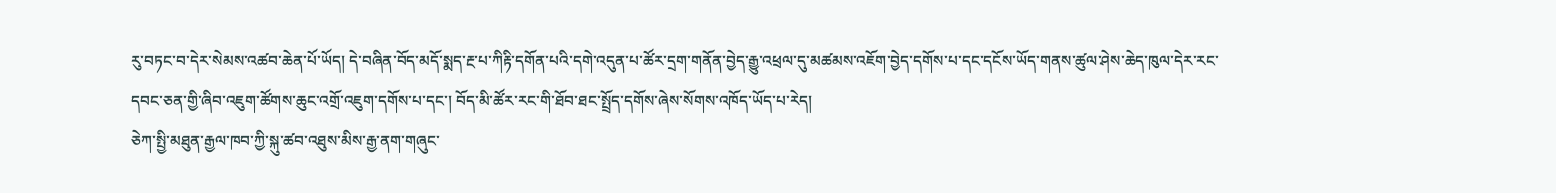རུ་བཏང་བ་དེར་སེམས་འཚབ་ཆེན་པོ་ཡོད། དེ་བཞིན་བོད་མདོ་སྨད་རྔ་པ་ཀིརྟི་དགོན་པའི་དགེ་འདུན་པ་ཚོར་དྲག་གནོན་བྱེད་རྒྱུ་འཕྲལ་དུ་མཚམས་འཇོག་བྱེད་དགོས་པ་དང་དངོས་ཡོད་གནས་ཚུལ་ཤེས་ཆེད་ཁུལ་དེར་རང་དབང་ཅན་གྱི་ཞིབ་འཇུག་ཚོགས་ཆུང་འགྲོ་འཇུག་དགོས་པ་དང་། བོད་མི་ཚོར་རང་གི་ཐོབ་ཐང་སྤྲོད་དགོས་ཞེས་སོགས་འཁོད་ཡོད་པ་རེད།
ཅེཀ་སྤྱི་མཐུན་རྒྱལ་ཁབ་ཀྱི་སྐུ་ཚབ་འཐུས་མིས་རྒྱ་ནག་གཞུང་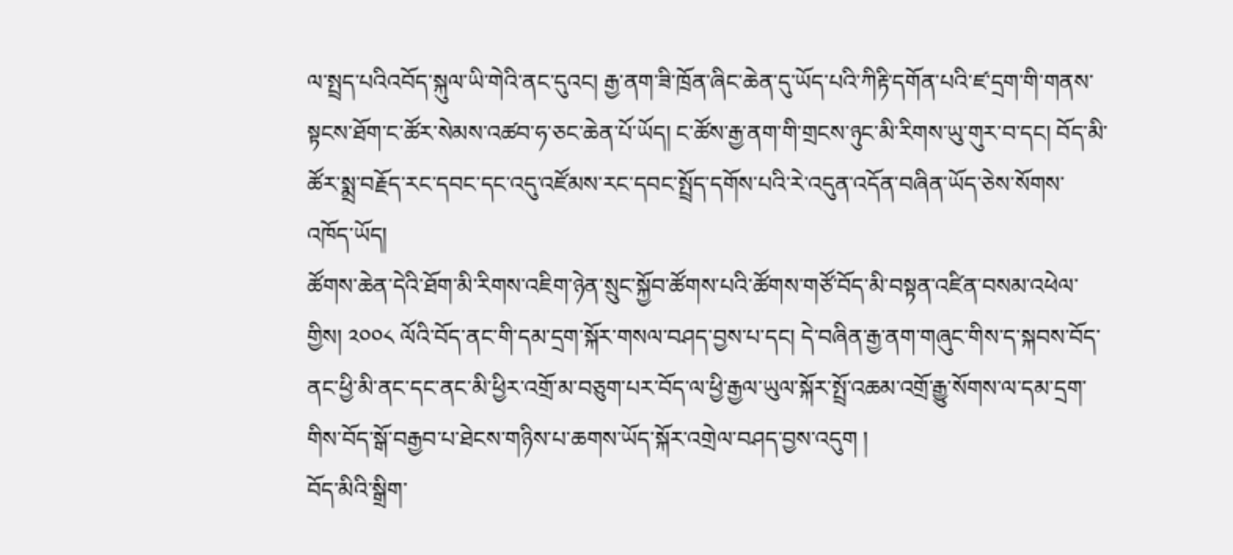ལ་སྤྲད་པའིའབོད་སྐུལ་ཡི་གེའི་ནང་དུའང། རྒྱ་ནག་ཟི་ཁྲོན་ཞིང་ཆེན་དུ་ཡོད་པའི་ཀིརྟི་དགོན་པའི་ཛ་དྲག་གི་གནས་སྟངས་ཐོག་ང་ཚོར་སེམས་འཚབ་ཧ་ཅང་ཆེན་པོ་ཡོད། ང་ཚོས་རྒྱ་ནག་གི་གྲངས་ཉུང་མི་རིགས་ཡུ་གུར་བ་དང། བོད་མི་ཚོར་སྨྲ་བརྗོད་རང་དབང་དང་འདུ་འཛོམས་རང་དབང་སྤྲོད་དགོས་པའི་རེ་འདུན་འདོན་བཞིན་ཡོད་ཅེས་སོགས་འཁོད་ཡོད།
ཚོགས་ཆེན་དེའི་ཐོག་མི་རིགས་འཇིག་ཉེན་སྲུང་སྐྱོབ་ཚོགས་པའི་ཚོགས་གཙོ་བོད་མི་བསྟན་འཛིན་བསམ་འཕེལ་གྱིས། ༢༠༠༨ ལོའི་བོད་ནང་གི་དམ་དྲག་སྐོར་གསལ་བཤད་བྱས་པ་དང། དེ་བཞིན་རྒྱ་ནག་གཞུང་གིས་ད་སྐབས་བོད་ནང་ཕྱི་མི་ནང་དང་ནང་མི་ཕྱིར་འགྲོ་མ་བཅུག་པར་བོད་ལ་ཕྱི་རྒྱལ་ཡུལ་སྐོར་སྤྲོ་འཆམ་འགྲོ་རྒྱུ་སོགས་ལ་དམ་དྲག་གིས་བོད་སྒོ་བརྒྱབ་པ་ཐེངས་གཉིས་པ་ཆགས་ཡོད་སྐོར་འགྲེལ་བཤད་བྱས་འདུག །
བོད་མིའི་སྒྲིག་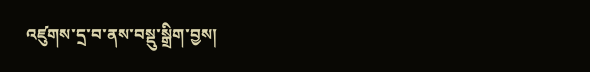འཛུགས་དྲ་བ་ནས་བསྡུ་སྒྲིག་བྱས།